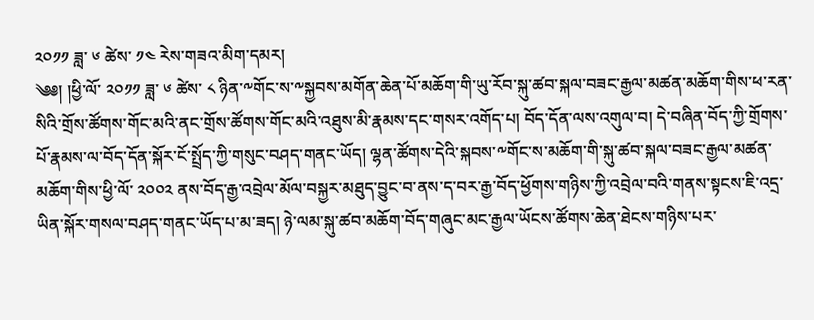༢༠༡༡ ཟླ་ ༦ ཚེས་ ༡༤ རེས་གཟའ་མིག་དམར།
༄༅། །ཕྱི་ལོ་ ༢༠༡༡ ཟླ་ ༦ ཚེས་ ༨ ཉིན་༸གོང་ས་༸སྐྱབས་མགོན་ཆེན་པོ་མཆོག་གི་ཡུ་རོབ་སྐུ་ཚབ་སྐལ་བཟང་རྒྱལ་མཚན་མཆོག་གིས་ཕ་རན་སིའི་གྲོས་ཚོགས་གོང་མའི་ནང་གྲོས་ཚོགས་གོང་མའི་འཐུས་མི་རྣམས་དང་གསར་འགོད་པ། བོད་དོན་ལས་འགུལ་བ། དེ་བཞིན་བོད་ཀྱི་གྲོགས་པོ་རྣམས་ལ་བོད་དོན་སྐོར་ངོ་སྤྲོད་ཀྱི་གསུང་བཤད་གནང་ཡོད། ལྷན་ཚོགས་དེའི་སྐབས་༸གོང་ས་མཆོག་གི་སྐུ་ཚབ་སྐལ་བཟང་རྒྱལ་མཚན་མཆོག་གིས་ཕྱི་ལོ་ ༢༠༠༢ ནས་བོད་རྒྱ་འབྲེལ་མོལ་བསྐྱར་མཐུད་བྱུང་བ་ནས་ད་བར་རྒྱ་བོད་ཕྱོགས་གཉིས་ཀྱི་འབྲེལ་བའི་གནས་སྟངས་ཇི་འདྲ་ཡིན་སྐོར་གསལ་བཤད་གནང་ཡོད་པ་མ་ཟད། ཉེ་ལམ་སྐུ་ཚབ་མཆོག་བོད་གཞུང་མང་རྒྱལ་ཡོངས་ཚོགས་ཆེན་ཐེངས་གཉིས་པར་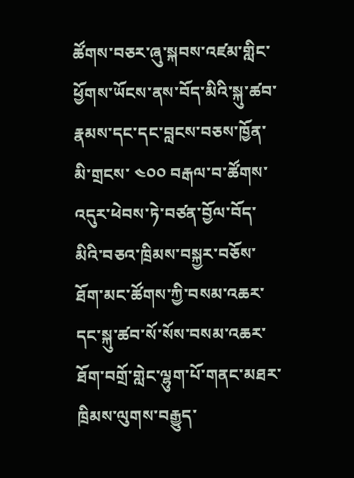ཚོགས་བཅར་ཞུ་སྐབས་འཛམ་གླིང་ཕྱོགས་ཡོངས་ནས་བོད་མིའི་སྐུ་ཚབ་རྣམས་དང་དང་བླངས་བཅས་ཁྱོན་མི་གྲངས་ ༤༠༠ བརྒལ་བ་ཚོགས་འདུར་ཕེབས་ཏེ་བཙན་བྱོལ་བོད་མིའི་བཅའ་ཁྲིམས་བསྐྱར་བཅོས་ཐོག་མང་ཚོགས་ཀྱི་བསམ་འཆར་དང་སྐུ་ཚབ་སོ་སོས་བསམ་འཆར་ཐོག་བགྲོ་གླེང་ལྷུག་པོ་གནང་མཐར་ཁྲིམས་ལུགས་བརྒྱུད་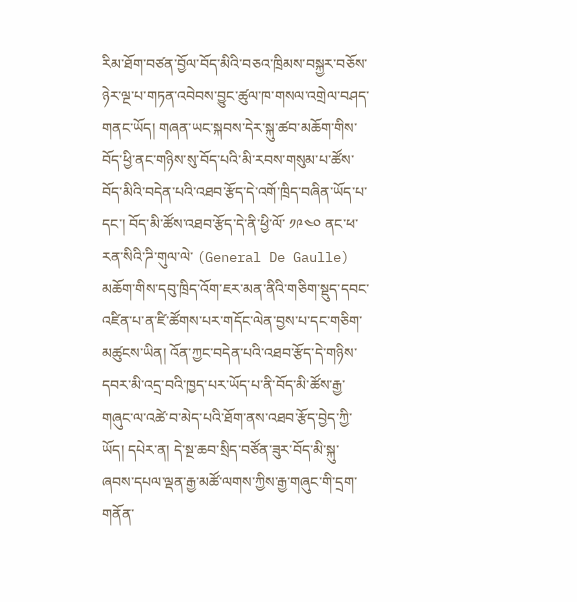རིམ་ཐོག་བཙན་བྱོལ་བོད་མིའི་བཅའ་ཁྲིམས་བསྐྱར་བཅོས་ཉེར་ལྔ་པ་གཏན་འབེབས་བྱུང་ཚུལ་ཁ་གསལ་འགྲེལ་བཤད་གནང་ཡོད། གཞན་ཡང་སྐབས་དེར་སྐུ་ཚབ་མཆོག་གིས་བོད་ཕྱི་ནང་གཉིས་སུ་བོད་པའི་མི་རབས་གསུམ་པ་ཚོས་བོད་མིའི་བདེན་པའི་འཐབ་རྩོད་དེ་འགོ་ཁྲིད་བཞིན་ཡོད་པ་དང་། བོད་མི་ཚོས་འཐབ་རྩོད་དེ་ནི་ཕྱི་ལོ་ ༡༩༤༠ ནང་ཕ་རན་སིའི་ཌི་གུལ་ལེ་ (General De Gaulle) མཆོག་གིས་དབུ་ཁྲིད་འོག་ཇར་མན་ནིའི་གཅིག་སྡུད་དབང་འཛིན་པ་ན་ཛི་ཚོགས་པར་གདོང་ལེན་བྱས་པ་དང་གཅིག་མཚུངས་ཡིན། འོན་ཀྱང་བདེན་པའི་འཐབ་རྩོད་དེ་གཉིས་དབར་མི་འདྲ་བའི་ཁྱད་པར་ཡོད་པ་ནི་བོད་མི་ཚོས་རྒྱ་གཞུང་ལ་འཚེ་བ་མེད་པའི་ཐོག་ནས་འཐབ་རྩོད་བྱེད་ཀྱི་ཡོད། དཔེར་ན། དེ་སྔ་ཆབ་སྲིད་བཙོན་ཟུར་བོད་མི་སྐུ་ཞབས་དཔལ་ལྡན་རྒྱ་མཚོ་ལགས་ཀྱིས་རྒྱ་གཞུང་གི་དྲག་གནོན་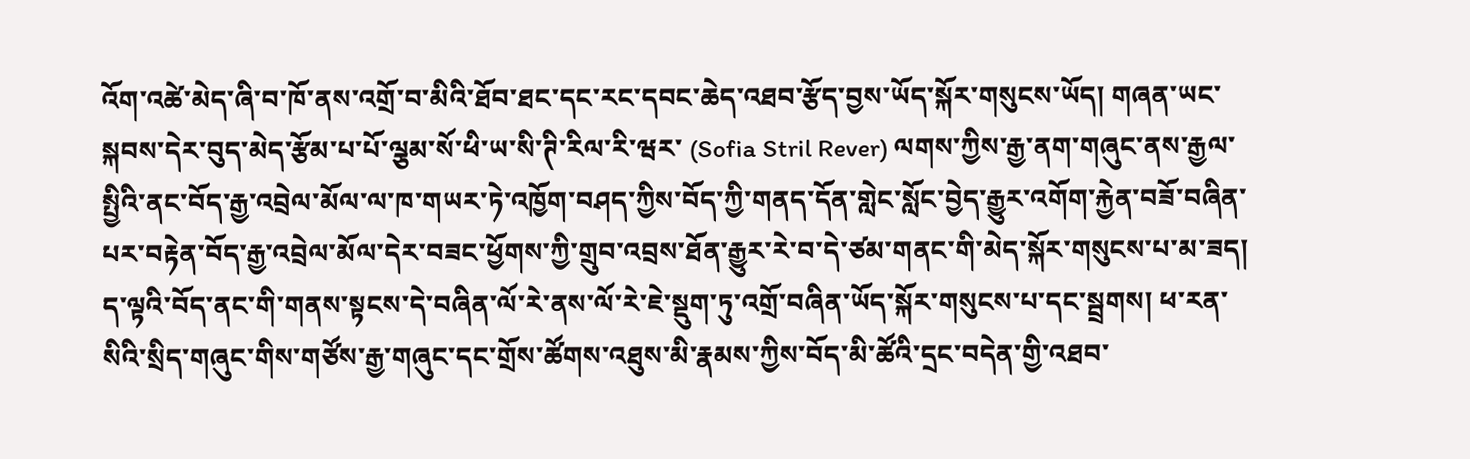འོག་འཚེ་མེད་ཞི་བ་ཁོ་ནས་འགྲོ་བ་མིའི་ཐོབ་ཐང་དང་རང་དབང་ཆེད་འཐབ་རྩོད་བྱས་ཡོད་སྐོར་གསུངས་ཡོད། གཞན་ཡང་སྐབས་དེར་བུད་མེད་རྩོམ་པ་པོ་ལྕམ་སོ་ཕི་ཡ་སི་ཊི་རིལ་རི་ཝར་ (Sofia Stril Rever) ལགས་ཀྱིས་རྒྱ་ནག་གཞུང་ནས་རྒྱལ་སྤྱིའི་ནང་བོད་རྒྱ་འབྲེལ་མོལ་ལ་ཁ་གཡར་ཏེ་འཁྱོག་བཤད་ཀྱིས་བོད་ཀྱི་གནད་དོན་གླེང་སློང་བྱེད་རྒྱུར་འགོག་རྐྱེན་བཟོ་བཞིན་པར་བརྟེན་བོད་རྒྱ་འབྲེལ་མོལ་དེར་བཟང་ཕྱོགས་ཀྱི་གྲུབ་འབྲས་ཐོན་རྒྱུར་རེ་བ་དེ་ཙམ་གནང་གི་མེད་སྐོར་གསུངས་པ་མ་ཟད། ད་ལྟའི་བོད་ནང་གི་གནས་སྟངས་དེ་བཞིན་ལོ་རེ་ནས་ལོ་རེ་ཇེ་སྡུག་ཏུ་འགྲོ་བཞིན་ཡོད་སྐོར་གསུངས་པ་དང་སྦྲགས། ཕ་རན་སིའི་སྲིད་གཞུང་གིས་གཙོས་རྒྱ་གཞུང་དང་གྲོས་ཚོགས་འཐུས་མི་རྣམས་ཀྱིས་བོད་མི་ཚོའི་དྲང་བདེན་གྱི་འཐབ་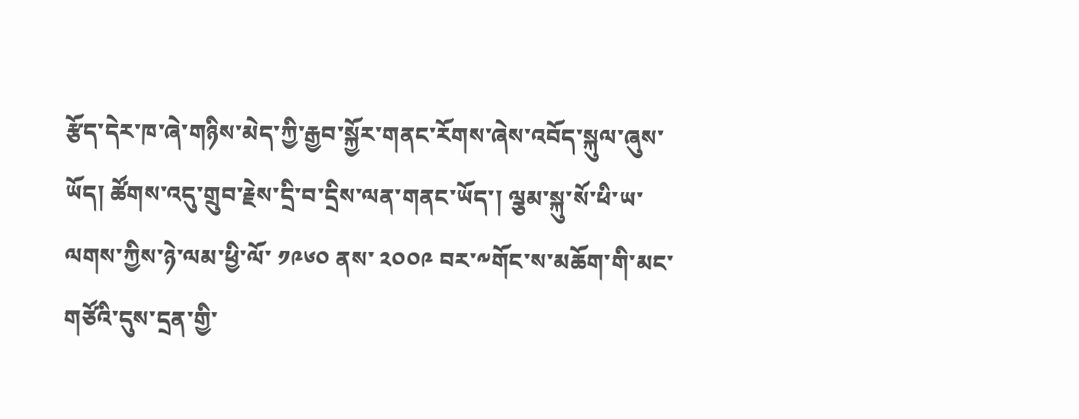རྩོད་དེར་ཁ་ཞེ་གཉིས་མེད་ཀྱི་རྒྱབ་སྐྱོར་གནང་རོགས་ཞེས་འབོད་སྐུལ་ཞུས་ཡོད། ཚོགས་འདུ་གྲུབ་རྗེས་དྲི་བ་དྲིས་ལན་གནང་ཡོད་། ལྕམ་སྐུ་སོ་ཕི་ཡ་ལགས་ཀྱིས་ཉེ་ལམ་ཕྱི་ལོ་ ༡༩༦༠ ནས་ ༢༠༠༩ བར་༸གོང་ས་མཆོག་གི་མང་གཙོའི་དུས་དྲན་གྱི་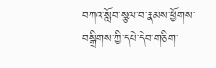བཀའ་སློབ་སྩལ་བ་རྣམས་ཕྱོགས་བསྒྲིགས་ཀྱི་དཔེ་དེབ་གཅིག་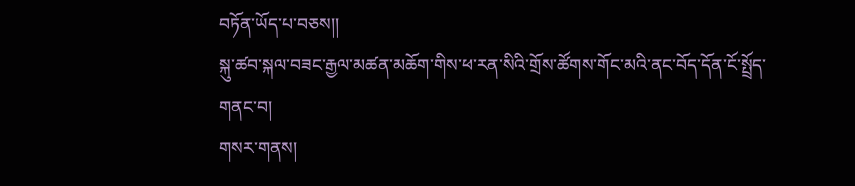བཏོན་ཡོད་པ་བཅས།།
སྐུ་ཚབ་སྐལ་བཟང་རྒྱལ་མཚན་མཆོག་གིས་ཕ་རན་སིའི་གྲོས་ཚོགས་གོང་མའི་ནང་བོད་དོན་ངོ་སྤྲོད་གནང་བ།
གསར་གནས།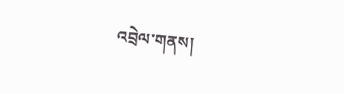འབྲེལ་གནས།